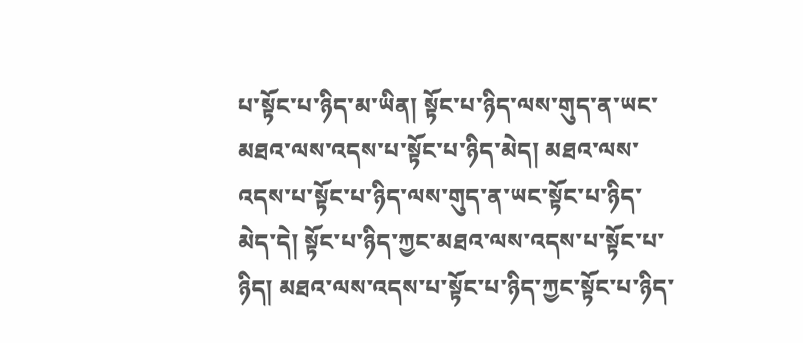པ་སྟོང་པ་ཉིད་མ་ཡིན། སྟོང་པ་ཉིད་ལས་གུད་ན་ཡང་མཐའ་ལས་འདས་པ་སྟོང་པ་ཉིད་མེད། མཐའ་ལས་འདས་པ་སྟོང་པ་ཉིད་ལས་གུད་ན་ཡང་སྟོང་པ་ཉིད་མེད་དེ། སྟོང་པ་ཉིད་ཀྱང་མཐའ་ལས་འདས་པ་སྟོང་པ་ཉིད། མཐའ་ལས་འདས་པ་སྟོང་པ་ཉིད་ཀྱང་སྟོང་པ་ཉིད་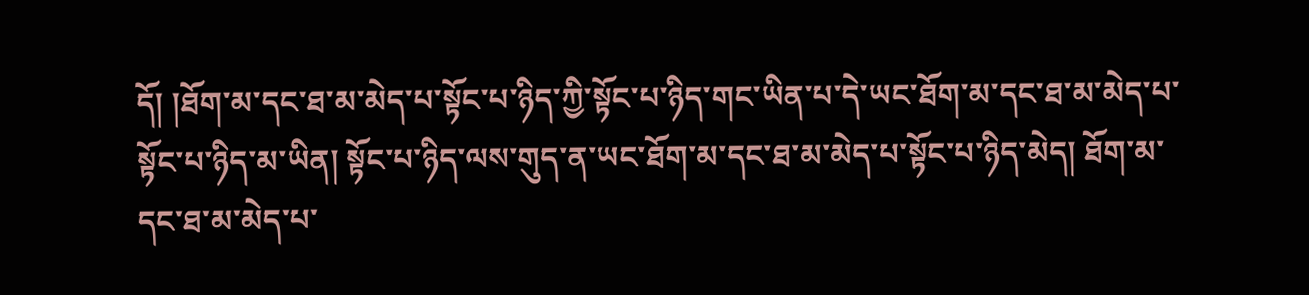དོ། །ཐོག་མ་དང་ཐ་མ་མེད་པ་སྟོང་པ་ཉིད་ཀྱི་སྟོང་པ་ཉིད་གང་ཡིན་པ་དེ་ཡང་ཐོག་མ་དང་ཐ་མ་མེད་པ་སྟོང་པ་ཉིད་མ་ཡིན། སྟོང་པ་ཉིད་ལས་གུད་ན་ཡང་ཐོག་མ་དང་ཐ་མ་མེད་པ་སྟོང་པ་ཉིད་མེད། ཐོག་མ་དང་ཐ་མ་མེད་པ་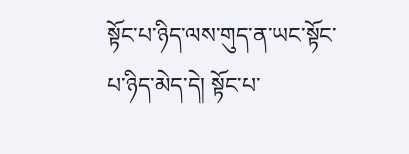སྟོང་པ་ཉིད་ལས་གུད་ན་ཡང་སྟོང་པ་ཉིད་མེད་དེ། སྟོང་པ་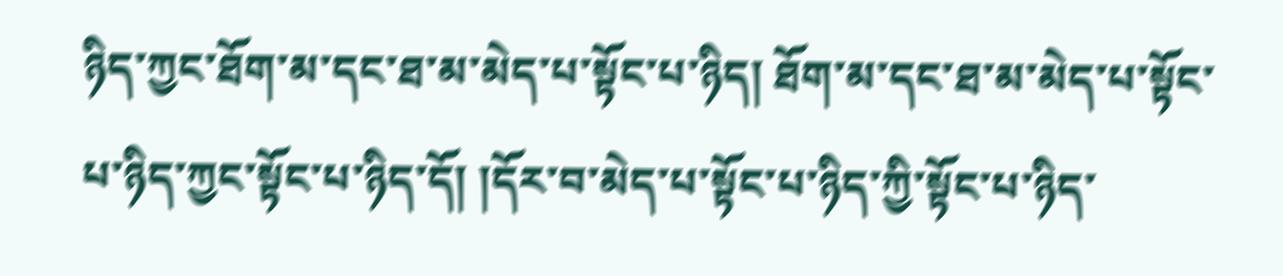ཉིད་ཀྱང་ཐོག་མ་དང་ཐ་མ་མེད་པ་སྟོང་པ་ཉིད། ཐོག་མ་དང་ཐ་མ་མེད་པ་སྟོང་པ་ཉིད་ཀྱང་སྟོང་པ་ཉིད་དོ། །དོར་བ་མེད་པ་སྟོང་པ་ཉིད་ཀྱི་སྟོང་པ་ཉིད་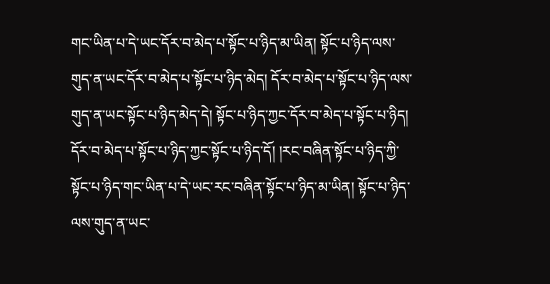གང་ཡིན་པ་དེ་ཡང་དོར་བ་མེད་པ་སྟོང་པ་ཉིད་མ་ཡིན། སྟོང་པ་ཉིད་ལས་གུད་ན་ཡང་དོར་བ་མེད་པ་སྟོང་པ་ཉིད་མེད། དོར་བ་མེད་པ་སྟོང་པ་ཉིད་ལས་གུད་ན་ཡང་སྟོང་པ་ཉིད་མེད་དེ། སྟོང་པ་ཉིད་ཀྱང་དོར་བ་མེད་པ་སྟོང་པ་ཉིད། དོར་བ་མེད་པ་སྟོང་པ་ཉིད་ཀྱང་སྟོང་པ་ཉིད་དོ། །རང་བཞིན་སྟོང་པ་ཉིད་ཀྱི་སྟོང་པ་ཉིད་གང་ཡིན་པ་དེ་ཡང་རང་བཞིན་སྟོང་པ་ཉིད་མ་ཡིན། སྟོང་པ་ཉིད་ལས་གུད་ན་ཡང་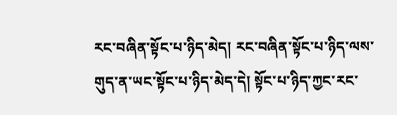རང་བཞིན་སྟོང་པ་ཉིད་མེད། རང་བཞིན་སྟོང་པ་ཉིད་ལས་གུད་ན་ཡང་སྟོང་པ་ཉིད་མེད་དེ། སྟོང་པ་ཉིད་ཀྱང་རང་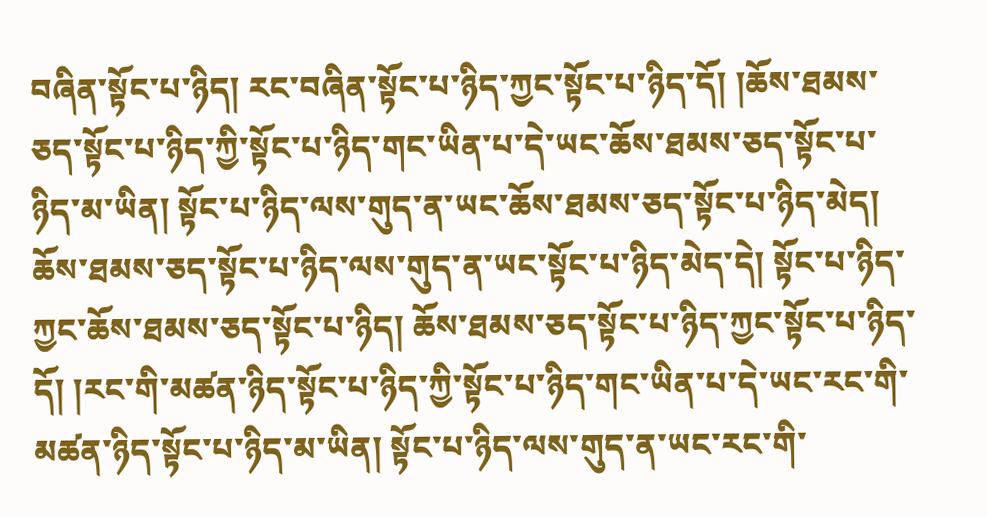བཞིན་སྟོང་པ་ཉིད། རང་བཞིན་སྟོང་པ་ཉིད་ཀྱང་སྟོང་པ་ཉིད་དོ། །ཆོས་ཐམས་ཅད་སྟོང་པ་ཉིད་ཀྱི་སྟོང་པ་ཉིད་གང་ཡིན་པ་དེ་ཡང་ཆོས་ཐམས་ཅད་སྟོང་པ་ཉིད་མ་ཡིན། སྟོང་པ་ཉིད་ལས་གུད་ན་ཡང་ཆོས་ཐམས་ཅད་སྟོང་པ་ཉིད་མེད། ཆོས་ཐམས་ཅད་སྟོང་པ་ཉིད་ལས་གུད་ན་ཡང་སྟོང་པ་ཉིད་མེད་དེ། སྟོང་པ་ཉིད་ཀྱང་ཆོས་ཐམས་ཅད་སྟོང་པ་ཉིད། ཆོས་ཐམས་ཅད་སྟོང་པ་ཉིད་ཀྱང་སྟོང་པ་ཉིད་དོ། །རང་གི་མཚན་ཉིད་སྟོང་པ་ཉིད་ཀྱི་སྟོང་པ་ཉིད་གང་ཡིན་པ་དེ་ཡང་རང་གི་མཚན་ཉིད་སྟོང་པ་ཉིད་མ་ཡིན། སྟོང་པ་ཉིད་ལས་གུད་ན་ཡང་རང་གི་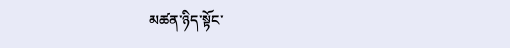མཚན་ཉིད་སྟོང་